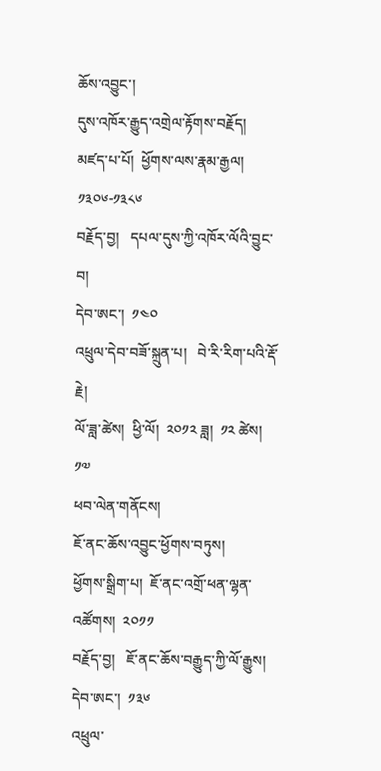ཆོས་འབྱུང་།
དུས་འཁོར་རྒྱུད་འགྲེལ་རྟོགས་བརྗོད།
མཛད་པ་པོ།  ཕྱོགས་ལས་རྣམ་རྒྱལ།  ༡༣༠༦-༡༣༨༦
བརྗོད་བྱ།   དཔལ་དུས་ཀྱི་འཁོར་ལོའི་བྱུང་བ།
དེབ་ཨང་།  ༡༤༠
འཕྲུལ་དེབ་བཟོ་སྐྲུན་པ།   བེ་རི་རིག་པའི་རྡོ་རྗེ།
ལོ་ཟླ་ཚེས།  ཕྱི་ལོ།  ༢༠༡༢ ཟླ།  ༡༢ ཚེས།  ༡༧
ཕབ་ལེན་གནོངས།
ཇོ་ནང་ཆོས་འབྱུང་ཕྱོགས་བཏུས།
ཕྱོགས་སྒྲིག་པ།  ཇོ་ནང་འགྲོ་ཕན་ལྷན་འཚོགས།  ༢༠༡༡
བརྗོད་བྱ།   ཇོ་ནང་ཆོས་བརྒྱུད་ཀྱི་ལོ་རྒྱུས།
དེབ་ཨང་།  ༡༣༦
འཕྲུལ་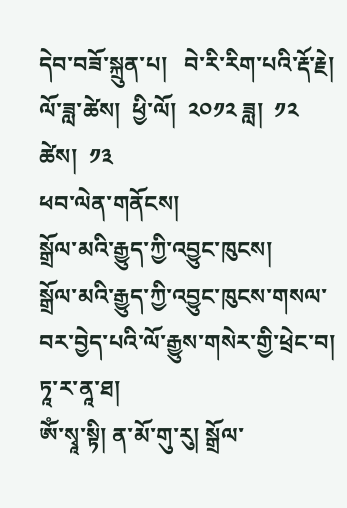དེབ་བཟོ་སྐྲུན་པ།   བེ་རི་རིག་པའི་རྡོ་རྗེ།
ལོ་ཟླ་ཚེས།  ཕྱི་ལོ།  ༢༠༡༢ ཟླ།  ༡༢ ཚེས།  ༡༣
ཕབ་ལེན་གནོངས།
སྒྲོལ་མའི་རྒྱུད་ཀྱི་འབྱུང་ཁུངས།
སྒྲོལ་མའི་རྒྱུད་ཀྱི་འབྱུང་ཁུངས་གསལ་བར་བྱེད་པའི་ལོ་རྒྱུས་གསེར་གྱི་ཕྲེང་བ།
ཏཱ་ར་ནཱ་ཐ།
ཨོཾ་སྭཱ་སྟི། ན་མོ་གུ་རུ། སྒྲོལ་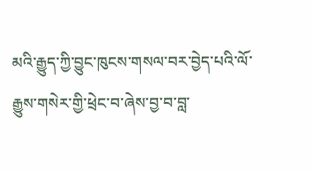མའི་རྒྱུད་ཀྱི་བྱུང་ཁུངས་གསལ་བར་བྱེད་པའི་ལོ་རྒྱུས་གསེར་གྱི་ཕྲེང་བ་ཞེས་བྱ་བ་བླ་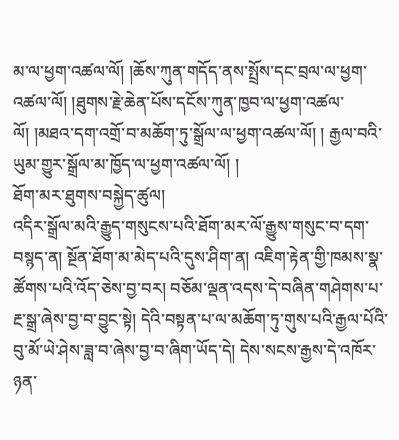མ་ལ་ཕྱག་འཚལ་ལོ། །ཆོས་ཀུན་གདོད་ནས་སྤྲོས་དང་བྲལ་ལ་ཕྱག་འཚལ་ལོ། །ཐུགས་རྗེ་ཆེན་པོས་དངོས་ཀུན་ཁྱབ་ལ་ཕྱག་འཚལ་ལོ། །མཐའ་དག་འགྲོ་བ་མཆོག་ཏུ་སྒྲོལ་ལ་ཕྱག་འཚལ་ལོ། ། རྒྱལ་བའི་ཡུམ་གྱུར་སྒྲོལ་མ་ཁྱོད་ལ་ཕྱག་འཚལ་ལོ། །
ཐོག་མར་ཐུགས་བསྐྱེད་ཚུལ།
འདིར་སྒྲོལ་མའི་རྒྱུད་གསུངས་པའི་ཐོག་མར་ལོ་རྒྱུས་གསུང་བ་དག་བསྙད་ན། སྔོན་ཐོག་མ་མེད་པའི་དུས་ཤིག་ན། འཇིག་རྟེན་གྱི་ཁམས་སྣ་ཚོགས་པའི་འོད་ཅེས་བྱ་བར། བཅོམ་ལྡན་འདས་དེ་བཞིན་གཤེགས་པ་རྔ་སྒྲ་ཞེས་བྱ་བ་བྱུང་སྟེ། དེའི་བསྟན་པ་ལ་མཆོག་ཏུ་གུས་པའི་རྒྱལ་པོའི་བུ་མོ་ཡེ་ཤེས་ཟླ་བ་ཞེས་བྱ་བ་ཞིག་ཡོད་དེ། དེས་སངས་རྒྱས་དེ་འཁོར་ཉན་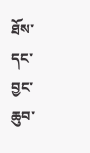ཐོས་དང་བྱང་ཆུབ་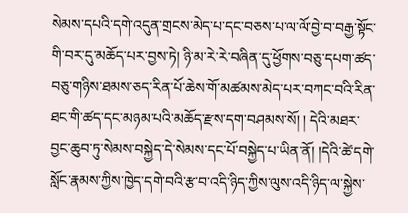སེམས་དཔའི་དགེ་འདུན་གྲངས་མེད་པ་དང་བཅས་པ་ལ་ལོ་བྱེ་བ་བརྒྱ་སྟོང་གི་བར་དུ་མཆོད་པར་བྱས་ཏེ། ཉི་མ་རེ་རེ་བཞིན་དུ་ཕྱོགས་བཅུ་དཔག་ཚད་བཅུ་གཉིས་ཐམས་ཅད་རིན་པོ་ཆེས་གོ་མཚམས་མེད་པར་བཀང་བའི་རིན་ཐང་གི་ཚད་དང་མཉམ་པའི་མཆོད་རྫས་དག་བཤམས་སོ། ། དེའི་མཐར་བྱང་ཆུབ་ཏུ་སེམས་བསྐྱེད་དེ་སེམས་དང་པོ་བསྐྱེད་པ་ཡིན་ནོ། །དེའི་ཚེ་དགེ་སློང་རྣམས་ཀྱིས་ཁྱེད་དགེ་བའི་རྩ་བ་འདི་ཉིད་ཀྱིས་ལུས་འདི་ཉིད་ལ་སྐྱེས་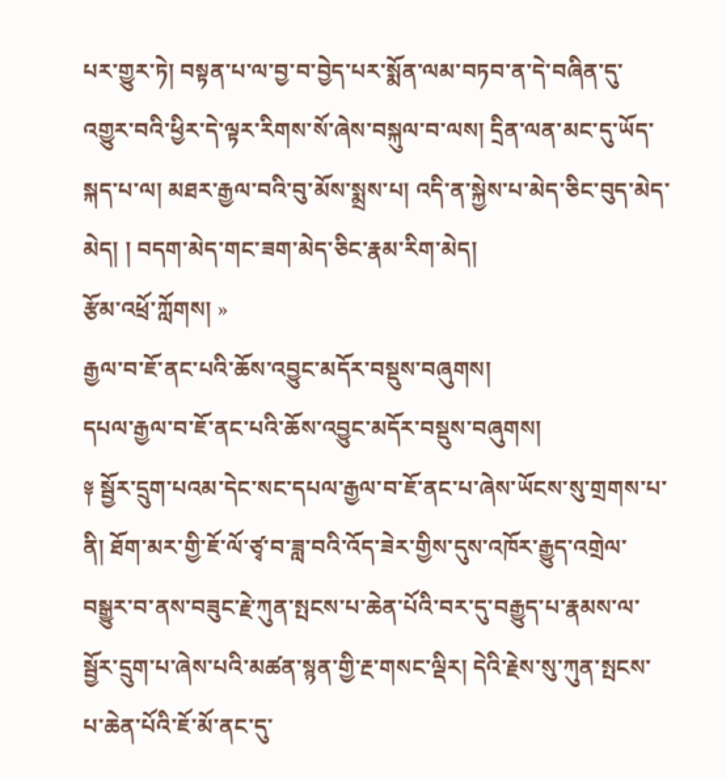པར་གྱུར་ཏེ། བསྟན་པ་ལ་བྱ་བ་བྱེད་པར་སྨོན་ལམ་བཏབ་ན་དེ་བཞིན་དུ་འགྱུར་བའི་ཕྱིར་དེ་ལྟར་རིགས་སོ་ཞེས་བསྐུལ་བ་ལས། དྲིན་ལན་མང་དུ་ཡོད་སྐད་པ་ལ། མཐར་རྒྱལ་བའི་བུ་མོས་སྨྲས་པ། འདི་ན་སྐྱེས་པ་མེད་ཅིང་བུད་མེད་མེད། ། བདག་མེད་གང་ཟག་མེད་ཅིང་རྣམ་རིག་མེད།
རྩོམ་འཕྲོ་ཀློགས། »
རྒྱལ་བ་ཇོ་ནང་པའི་ཆོས་འབྱུང་མདོར་བསྡུས་བཞུགས།
དཔལ་རྒྱལ་བ་ཇོ་ནང་པའི་ཆོས་འབྱུང་མདོར་བསྡུས་བཞུགས།
༈ སྦྱོར་དྲུག་པའམ་དེང་སང་དཔལ་རྒྱལ་བ་ཇོ་ནང་པ་ཞེས་ཡོངས་སུ་གྲགས་པ་ནི། ཐོག་མར་གྱི་ཇོ་ལོ་ཙྭ་བ་ཟླ་བའི་འོད་ཟེར་གྱིས་དུས་འཁོར་རྒྱུད་འགྲེལ་བསྒྱུར་བ་ནས་བཟུང་རྗེ་ཀུན་སྤངས་པ་ཆེན་པོའི་བར་དུ་བརྒྱུད་པ་རྣམས་ལ་སྦྱོར་དྲུག་པ་ཞེས་པའི་མཚན་སྙན་གྱི་རྔ་གསང་ལྡིར། དེའི་རྗེས་སུ་ཀུན་སྤངས་པ་ཆེན་པོའི་ཇོ་མོ་ནང་དུ་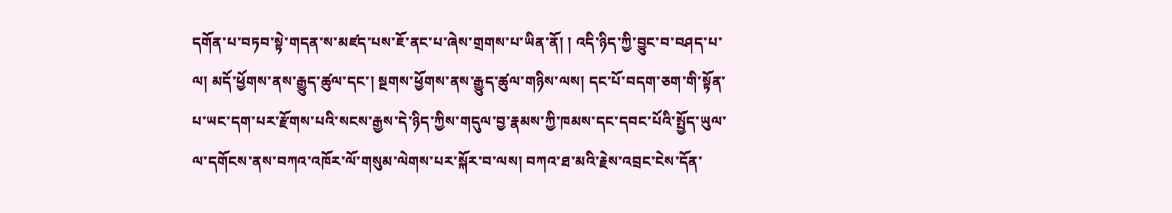དགོན་པ་བཏབ་སྟེ་གདན་ས་མཛད་པས་ཇོ་ནང་པ་ཞེས་གྲགས་པ་ཡིན་ནོ། ། འདི་ཉིད་ཀྱི་བྱུང་བ་བཤད་པ་ལ། མདོ་ཕྱོགས་ནས་རྒྱུད་ཚུལ་དང་། སྔགས་ཕྱོགས་ནས་རྒྱུད་ཚུལ་གཉིས་ལས། དང་པོ་བདག་ཅག་གི་སྟོན་པ་ཡང་དག་པར་རྫོགས་པའི་སངས་རྒྱས་དེ་ཉིད་ཀྱིས་གདུལ་བྱ་རྣམས་ཀྱི་ཁམས་དང་དབང་པོའི་སྤྱོད་ཡུལ་ལ་དགོངས་ནས་བཀའ་འཁོར་ལོ་གསུམ་ལེགས་པར་སྐོར་བ་ལས། བཀའ་ཐ་མའི་རྗེས་འབྲང་ངེས་དོན་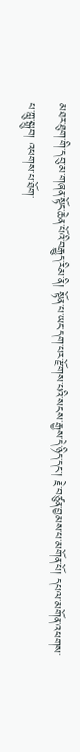མཐར་ཐུག་གི་དབུ་མ་གཞན་སྟོང་ཆེན་པོའི་བརྒྱུད་རིམ་ནི། སྟོན་པ་ཡང་དག་པར་རྫོགས་པའི་སངས་རྒྱས་དེ་ཉིད་དང་། རྗེ་བཙུན་བྱམས་པ་མགོན་པོ། དཔལ་མགོན་འཕགས་པ་ཀླུ་སྒྲུབ། འཕགས་པ་ཐོག་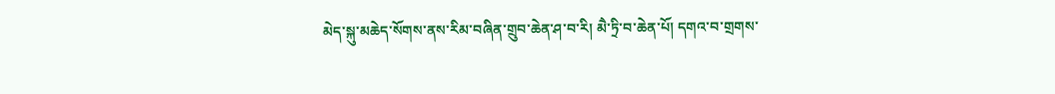མེད་སྐུ་མཆེད་སོགས་ནས་རིམ་བཞིན་གྲུབ་ཆེན་ཤ་བ་རི། མཻ་ཏྲི་བ་ཆེན་པོ། དགའ་བ་གྲགས་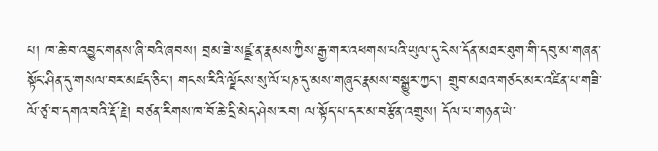པ། ཁ་ཆེ་བ་འབྱུང་གནས་ཞི་བའི་ཞབས། བྲམ་ཟེ་སཛྫ་ན་རྣམས་ཀྱིས་རྒྱ་གར་འཕགས་པའི་ཡུལ་དུ་ངེས་དོན་མཐར་ཐུག་གི་དབུ་མ་གཞན་སྟོང་ཤིན་དུ་གསལ་བར་མཛད་ཅིང་། གངས་རིའི་ལྗོངས་སུ་ལོ་པཎ་དུ་མས་གཞུང་རྣམས་བསྒྱུར་ཀྱང་། གྲུབ་མཐའ་གཙང་མར་འཛིན་པ་གཟི་ལོ་ཙྭ་བ་དགའ་བའི་རྡོ་རྗེ། བཙན་རིགས་ཁ་བོ་ཆེ་དྲི་མེད་ཤེས་རབ། ལ་སྟོད་པ་དར་མ་བརྩོན་འགྲུས། དོལ་པ་གཉན་ཡེ་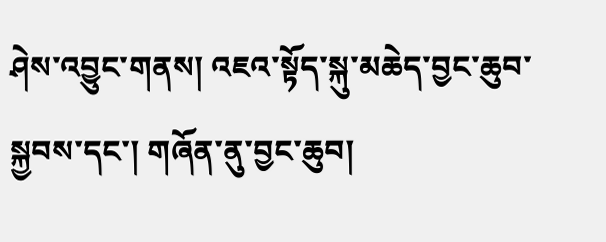ཤེས་འབྱུང་གནས། འཇའ་སྟོད་སྐུ་མཆེད་བྱང་ཆུབ་སྐྱབས་དང་། གཞོན་ནུ་བྱང་ཆུབ།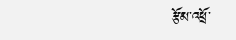རྩོམ་འཕྲོ་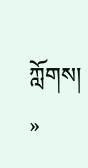ཀློགས། »